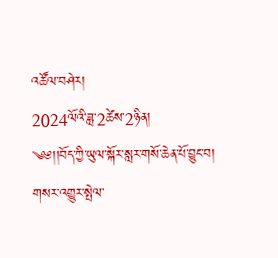འཚོལ་བཤེར།
2024ལོའི་ཟླ་2ཚེས་2ཉིན།
༄༅།།བོད་ཀྱི་ཡུལ་སྐོར་སླར་གསོ་ཆེན་པོ་བྱུང་བ།
གསར་འགྱུར་སྤེལ་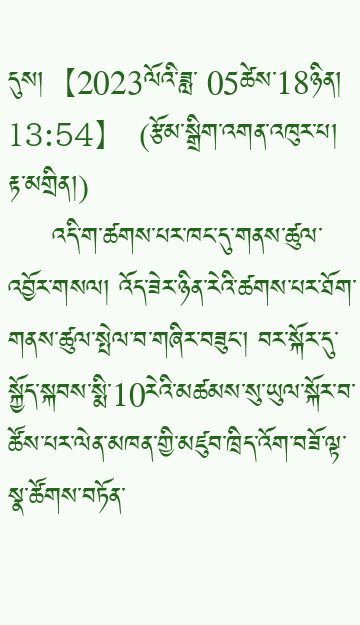དུས།  【2023ལོའི་ཟླ་ 05ཚེས་18ཉིན། 13:54】   (རྩོམ་སྒྲིག་འགན་འཁུར་པ། རྟ་མགྲིན།)
     འདི་ག་ཚགས་པར་ཁང་དུ་གནས་ཚུལ་འབྱོར་གསལ། འོད་ཟེར་ཉིན་རེའི་ཚགས་པར་ཐོག་གནས་ཚུལ་སྤེལ་བ་གཞིར་བཟུང་། བར་སྐོར་དུ་སྐྱོད་སྐབས་སྨི་10རེའི་མཚམས་སུ་ཡུལ་སྐོར་བ་ཚོས་པར་ལེན་མཁན་གྱི་མཛུབ་ཁྲིད་འོག་བཟོ་ལྟ་སྣ་ཚོགས་བཏོན་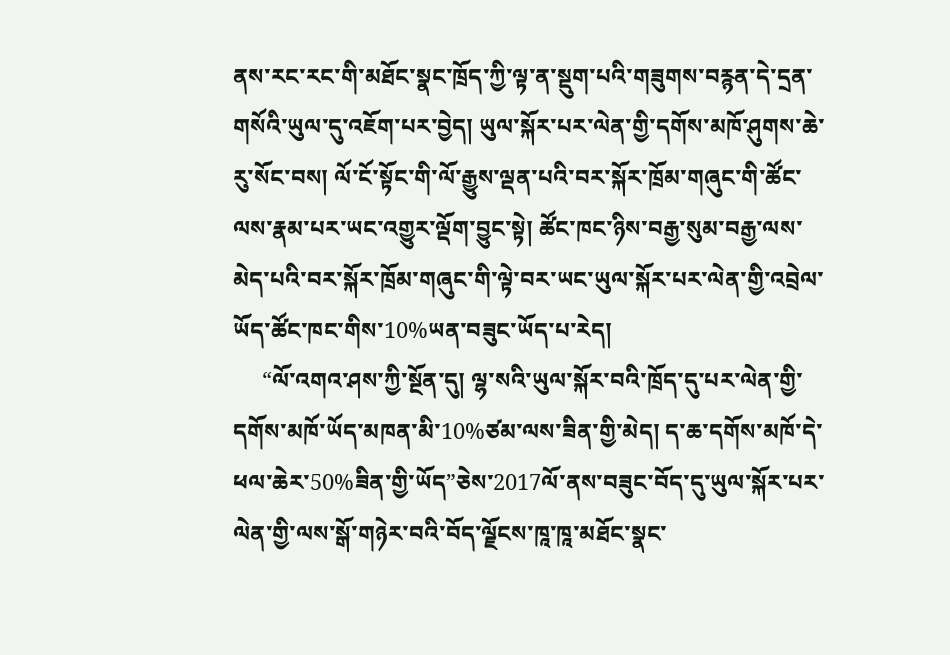ནས་རང་རང་གི་མཐོང་སྣང་ཁྲོད་ཀྱི་ལྟ་ན་སྡུག་པའི་གཟུགས་བརྙན་དེ་དྲན་གསོའི་ཡུལ་དུ་འཇོག་པར་བྱེད། ཡུལ་སྐོར་པར་ལེན་གྱི་དགོས་མཁོ་ཤུགས་ཆེ་རུ་སོང་བས། ལོ་ངོ་སྟོང་གི་ལོ་རྒྱུས་ལྡན་པའི་བར་སྐོར་ཁྲོམ་གཞུང་གི་ཚོང་ལས་རྣམ་པར་ཡང་འགྱུར་ལྡོག་བྱུང་སྟེ། ཚོང་ཁང་ཉིས་བརྒྱ་སུམ་བརྒྱ་ལས་མེད་པའི་བར་སྐོར་ཁྲོམ་གཞུང་གི་ལྟེ་བར་ཡང་ཡུལ་སྐོར་པར་ལེན་གྱི་འབྲེལ་ཡོད་ཚོང་ཁང་གིས་10%ཡན་བཟུང་ཡོད་པ་རེད།
     “ལོ་འགའ་ཤས་ཀྱི་སྔོན་དུ། ལྷ་སའི་ཡུལ་སྐོར་བའི་ཁྲོད་དུ་པར་ལེན་གྱི་དགོས་མཁོ་ཡོད་མཁན་མི་10%ཙམ་ལས་ཟིན་གྱི་མེད། ད་ཆ་དགོས་མཁོ་དེ་ཕལ་ཆེར་50%ཟིན་གྱི་ཡོད”ཅེས་2017ལོ་ནས་བཟུང་བོད་དུ་ཡུལ་སྐོར་པར་ལེན་གྱི་ལས་སྒོ་གཉེར་བའི་བོད་ལྗོངས་ཁཱ་ཁཱ་མཐོང་སྣང་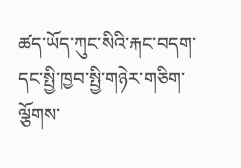ཚད་ཡོད་ཀུང་སིའི་རྐང་བདག་དང་སྤྱི་ཁྱབ་སྤྱི་གཉེར་གཅིག་ལྕོགས་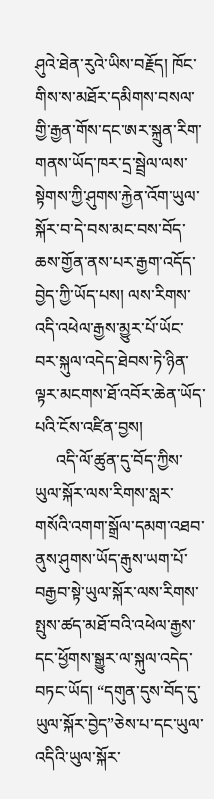ཤུའེ་ཐེན་རུའེ་ཡིས་བརྗོད། ཁོང་གིས་ས་མཐོར་དམིགས་བསལ་གྱི་རྒྱན་གོས་དང་ཨར་སྐྲུན་རིག་གནས་ཡོད་ཁར་དྲ་སྦྲེལ་ལས་སྟེགས་ཀྱི་ཤུགས་རྐྱེན་འོག་ཡུལ་སྐོར་བ་དེ་བས་མང་བས་བོད་ཆས་གྱོན་ནས་པར་རྒྱག་འདོད་བྱེད་ཀྱི་ཡོད་པས། ལས་རིགས་འདི་འཕེལ་རྒྱས་མྱུར་པོ་ཡོང་བར་སྐུལ་འདེད་ཐེབས་ཏེ་ཉིན་ལྟར་མངགས་ཐོ་འབོར་ཆེན་ཡོད་པའི་ངོས་འཛིན་བྱས།
     འདི་ལོ་ཚུན་དུ་བོད་ཀྱིས་ཡུལ་སྐོར་ལས་རིགས་སླར་གསོའི་འགག་སྒྲོལ་དམག་འཐབ་ནུས་ཤུགས་ཡོད་རྒུས་ཡག་པོ་བརྒྱབ་སྟེ་ཡུལ་སྐོར་ལས་རིགས་སྤུས་ཚད་མཐོ་བའི་འཕེལ་རྒྱས་དང་ཕྱོགས་སྒྱུར་ལ་སྐུལ་འདེད་བཏང་ཡོད། “དགུན་དུས་བོད་དུ་ཡུལ་སྐོར་བྱེད”ཅེས་པ་དང་ཡུལ་འདིའི་ཡུལ་སྐོར་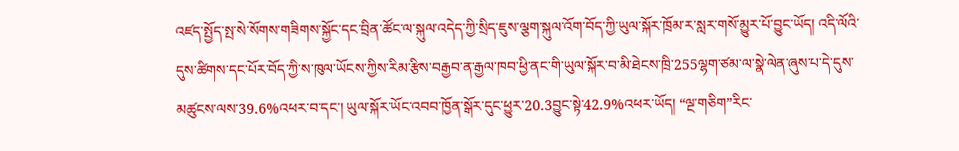འཛད་སྤྱོད་སྤ་སེ་སོགས་གཟིགས་སྐྱོང་དང་བྲིན་ཚོང་ལ་སྐུལ་འདེད་ཀྱི་སྲིད་ཇུས་ལྕག་སྐུལ་འོག་བོད་ཀྱི་ཡུལ་སྐོར་ཁྲོམ་ར་སླར་གསོ་མྱུར་པོ་བྱུང་ཡོད། འདི་ལོའི་དུས་ཚིགས་དང་པོར་བོད་ཀྱི་ས་ཁུལ་ཡོངས་ཀྱིས་རིམ་རྩིས་བརྒྱབ་ན་རྒྱལ་ཁབ་ཕྱི་ནང་གི་ཡུལ་སྐོར་བ་མི་ཐེངས་ཁྲི་255ལྷག་ཙམ་ལ་སྣེ་ལེན་ཞུས་པ་དེ་དུས་མཚུངས་ལས་39.6%འཕར་བ་དང་། ཡུལ་སྐོར་ཡོང་འབབ་ཁྱོན་སྒོར་དུང་ཕྱུར་20.3བྱུང་སྟེ་42.9%འཕར་ཡོད། “ལྔ་གཅིག”རིང་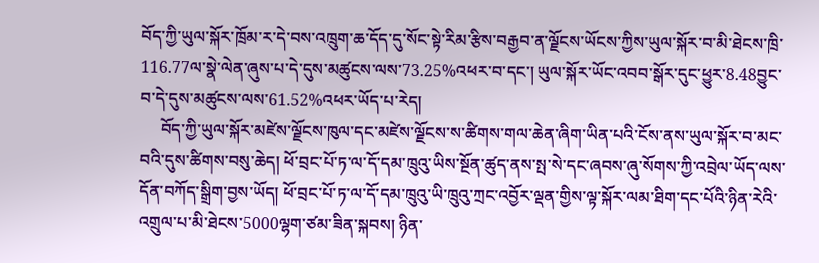བོད་ཀྱི་ཡུལ་སྐོར་ཁྲོམ་ར་དེ་བས་འཁྲུག་ཆ་དོད་དུ་སོང་སྟེ་རིམ་རྩིས་བརྒྱབ་ན་ལྗོངས་ཡོངས་ཀྱིས་ཡུལ་སྐོར་བ་མི་ཐེངས་ཁྲི་116.77ལ་སྣེ་ལེན་ཞུས་པ་དེ་དུས་མཚུངས་ལས་73.25%འཕར་བ་དང་། ཡུལ་སྐོར་ཡོང་འབབ་སྒོར་དུང་ཕྱུར་8.48བྱུང་བ་དེ་དུས་མཚུངས་ལས་61.52%འཕར་ཡོད་པ་རེད།
     བོད་ཀྱི་ཡུལ་སྐོར་མཛེས་ལྗོངས་ཁུལ་དང་མཛེས་ལྗོངས་ས་ཚིགས་གལ་ཆེན་ཞིག་ཡིན་པའི་ངོས་ནས་ཡུལ་སྐོར་བ་མང་བའི་དུས་ཚིགས་བསུ་ཆེད། ཕོ་བྲང་པོ་ཏ་ལ་དོ་དམ་ཁྲུའུ་ཡིས་སྔོན་ཚུད་ནས་སྤ་སེ་དང་ཞབས་ཞུ་སོགས་ཀྱི་འབྲེལ་ཡོད་ལས་དོན་བཀོད་སྒྲིག་བྱས་ཡོད། ཕོ་བྲང་པོ་ཏ་ལ་དོ་དམ་ཁྲུའུ་ཡི་ཁྲུའུ་ཀྲང་འབྱོར་ལྡན་གྱིས་ལྟ་སྐོར་ལམ་ཐིག་དང་པོའི་ཉིན་རེའི་འགྲུལ་པ་མི་ཐེངས་5000ལྷག་ཙམ་ཟིན་སྐབས། ཉིན་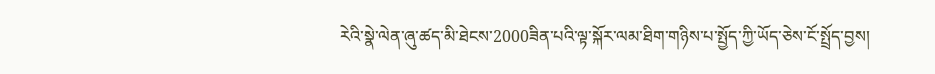རེའི་སྣེ་ལེན་ཞུ་ཚད་མི་ཐེངས་2000ཟིན་པའི་ལྟ་སྐོར་ལམ་ཐིག་གཉིས་པ་སྤྱོད་ཀྱི་ཡོད་ཅེས་ངོ་སྤྲོད་བྱས།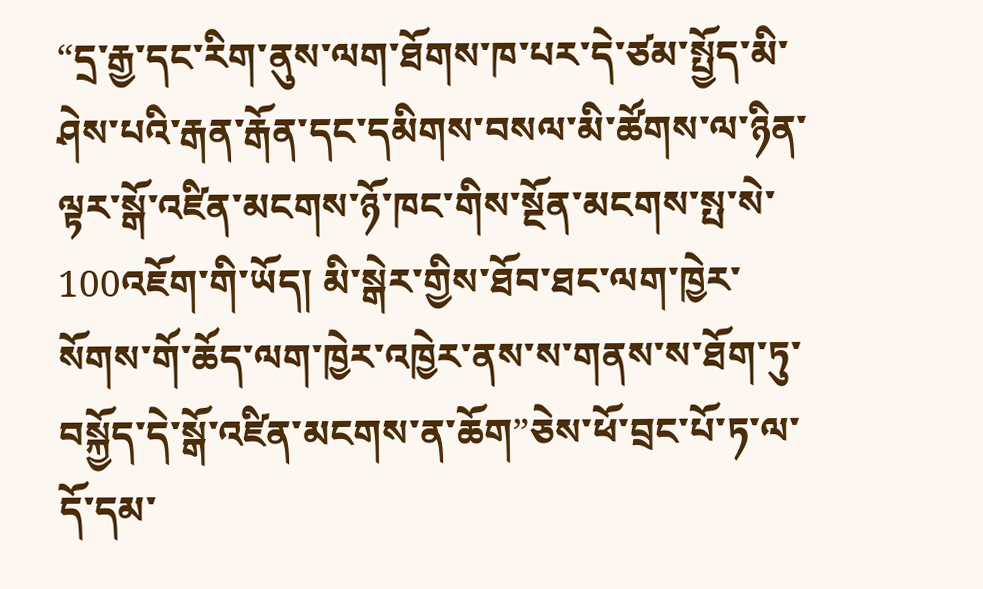“དྲ་རྒྱ་དང་རིག་ནུས་ལག་ཐོགས་ཁ་པར་དེ་ཙམ་སྤྱོད་མི་ཤེས་པའི་རྒན་རྒོན་དང་དམིགས་བསལ་མི་ཚོགས་ལ་ཉིན་ལྟར་སྒོ་འཛིན་མངགས་ཉོ་ཁང་གིས་སྔོན་མངགས་སྤ་སེ་100འཇོག་གི་ཡོད། མི་སྒེར་གྱིས་ཐོབ་ཐང་ལག་ཁྱེར་སོགས་གོ་ཆོད་ལག་ཁྱེར་འཁྱེར་ནས་ས་གནས་ས་ཐོག་ཏུ་བསྐྱོད་དེ་སྒོ་འཛིན་མངགས་ན་ཆོག”ཅེས་ཕོ་བྲང་པོ་ཏ་ལ་དོ་དམ་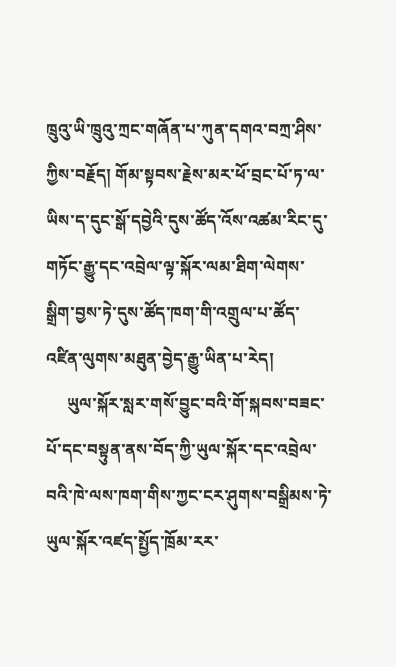ཁྲུའུ་ཡི་ཁྲུའུ་ཀྲང་གཞོན་པ་ཀུན་དགའ་བཀྲ་ཤིས་ཀྱིས་བརྗོད། གོམ་སྟབས་རྗེས་མར་ཕོ་བྲང་པོ་ཏ་ལ་ཡིས་ད་དུང་སྒོ་དབྱེའི་དུས་ཚོད་འོས་འཚམ་རིང་དུ་གཏོང་རྒྱུ་དང་འབྲེལ་ལྟ་སྐོར་ལམ་ཐིག་ལེགས་སྒྲིག་བྱས་ཏེ་དུས་ཚོད་ཁག་གི་འགྲུལ་པ་ཚོད་འཛིན་ལུགས་མཐུན་བྱེད་རྒྱུ་ཡིན་པ་རེད།
     ཡུལ་སྐོར་སླར་གསོ་བྱུང་བའི་གོ་སྐབས་བཟང་པོ་དང་བསྟུན་ནས་བོད་ཀྱི་ཡུལ་སྐོར་དང་འབྲེལ་བའི་ཁེ་ལས་ཁག་གིས་ཀྱང་ངར་ཤུགས་བསྒྲིམས་ཏེ་ཡུལ་སྐོར་འཛད་སྤྱོད་ཁྲོམ་རར་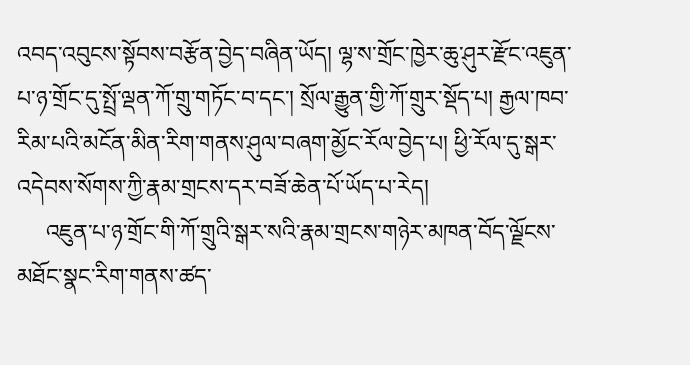འབད་འབུངས་སྟོབས་བརྩོན་བྱེད་བཞིན་ཡོད། ལྷ་ས་གྲོང་ཁྱེར་ཆུ་ཤུར་རྫོང་འཇུན་པ་ཉ་གྲོང་དུ་སྤྲོ་ལྡན་ཀོ་གྲུ་གཏོང་བ་དང་། སྲོལ་རྒྱུན་གྱི་ཀོ་གྲུར་སྡོད་པ། རྒྱལ་ཁབ་རིམ་པའི་མངོན་མིན་རིག་གནས་ཤུལ་བཞག་མྱོང་རོལ་བྱེད་པ། ཕྱི་རོལ་དུ་སྒར་འདེབས་སོགས་ཀྱི་རྣམ་གྲངས་དར་བཟོ་ཆེན་པོ་ཡོད་པ་རེད།
     འཇུན་པ་ཉ་གྲོང་གི་ཀོ་གྲུའི་སྒར་སའི་རྣམ་གྲངས་གཉེར་མཁན་བོད་ལྗོངས་མཐོང་སྣང་རིག་གནས་ཚད་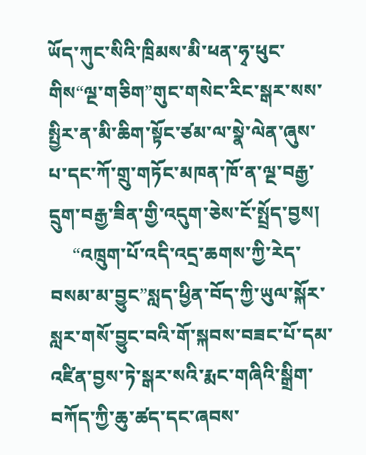ཡོད་ཀུང་སིའི་ཁྲིམས་མི་ཕན་ཧྭ་ཕུང་གིས“ལྔ་གཅིག”གུང་གསེང་རིང་སྒར་སས་སྤྱིར་ན་མི་ཆིག་སྟོང་ཙམ་ལ་སྣེ་ལེན་ཞུས་པ་དང་ཀོ་གྲུ་གཏོང་མཁན་ཁོ་ན་ལྔ་བརྒྱ་དྲུག་བརྒྱ་ཟིན་གྱི་འདུག་ཅེས་ངོ་སྤྲོད་བྱས།
     “འཁྲུག་པོ་འདི་འདྲ་ཆགས་ཀྱི་རེད་བསམ་མ་བྱུང”སླད་ཕྱིན་བོད་ཀྱི་ཡུལ་སྐོར་སླར་གསོ་བྱུང་བའི་གོ་སྐབས་བཟང་པོ་དམ་འཛིན་བྱས་ཏེ་སྒར་སའི་རྨང་གཞིའི་སྒྲིག་བཀོད་ཀྱི་ཆུ་ཚད་དང་ཞབས་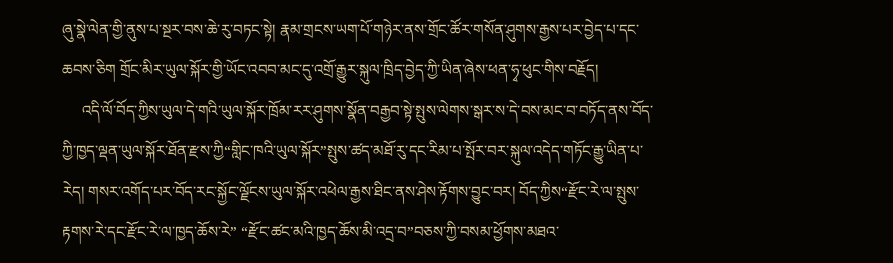ཞུ་སྣེ་ལེན་གྱི་ནུས་པ་སྔར་བས་ཆེ་རུ་བཏང་སྟེ། རྣམ་གྲངས་ཡག་པོ་གཉེར་ནས་གྲོང་ཚོར་གསོན་ཤུགས་རྒྱས་པར་བྱེད་པ་དང་ཆབས་ཅིག གྲོང་མིར་ཡུལ་སྐོར་གྱི་ཡོང་འབབ་མང་དུ་འགྲོ་རྒྱུར་སྐུལ་ཁྲིད་བྱེད་ཀྱི་ཡིན་ཞེས་ཕན་ཧྭ་ཕུང་གིས་བརྗོད།
     འདི་ལོ་བོད་ཀྱིས་ཡུལ་དེ་གའི་ཡུལ་སྐོར་ཁྲོམ་རར་ཤུགས་སྣོན་བརྒྱབ་སྟེ་སྤུས་ལེགས་སྒར་ས་དེ་བས་མང་བ་བཏོད་ནས་བོད་ཀྱི་ཁྱད་ལྡན་ཡུལ་སྐོར་ཐོན་རྫས་ཀྱི“གླིང་ཁའི་ཡུལ་སྐོར”སྤུས་ཚད་མཐོ་རུ་དང་རིམ་པ་སྤོར་བར་སྐུལ་འདེད་གཏོང་རྒྱུ་ཡིན་པ་རེད། གསར་འགོད་པར་བོད་རང་སྐྱོང་ལྗོངས་ཡུལ་སྐོར་འཕེལ་རྒྱས་ཐིང་ནས་ཤེས་རྟོགས་བྱུང་བར། བོད་ཀྱིས“རྫོང་རེ་ལ་སྤུས་རྟགས་རེ་དང་རྫོང་རེ་ལ་ཁྱད་ཆོས་རེ” “རྫོང་ཚང་མའི་ཁྱད་ཆོས་མི་འདྲ་བ”བཅས་ཀྱི་བསམ་ཕྱོགས་མཐའ་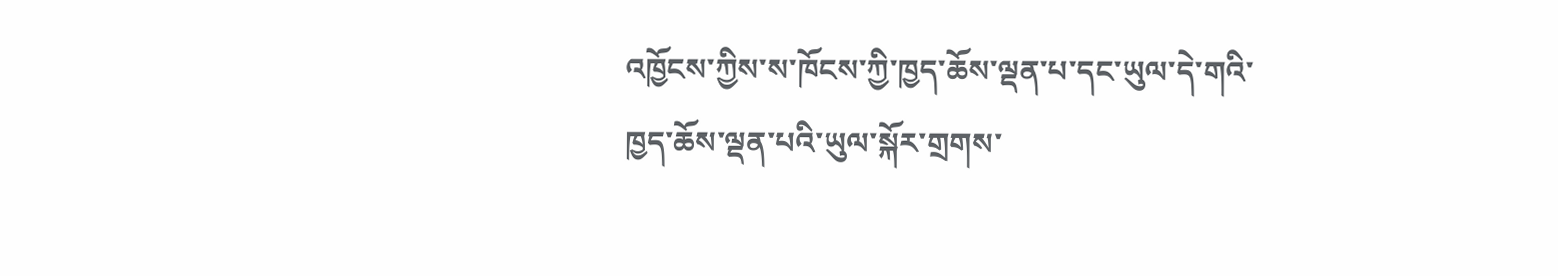འཁྱོངས་ཀྱིས་ས་ཁོངས་ཀྱི་ཁྱད་ཆོས་ལྡན་པ་དང་ཡུལ་དེ་གའི་ཁྱད་ཆོས་ལྡན་པའི་ཡུལ་སྐོར་གྲགས་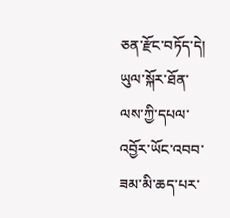ཅན་རྫོང་བཏོད་དེ། ཡུལ་སྐོར་ཐོན་ལས་ཀྱི་དཔལ་འབྱོར་ཡོང་འབབ་ཟམ་མི་ཆད་པར་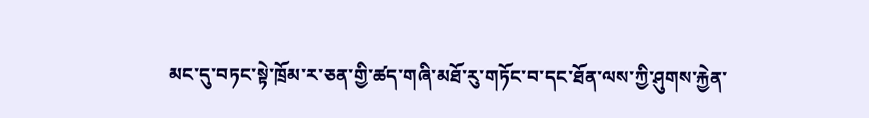མང་དུ་བཏང་སྟེ་ཁྲོམ་ར་ཅན་གྱི་ཚད་གཞི་མཐོ་རུ་གཏོང་བ་དང་ཐོན་ལས་ཀྱི་ཤུགས་རྐྱེན་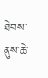ཐེབས་ནུས་ཆེ་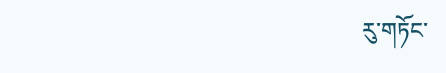རུ་གཏོང་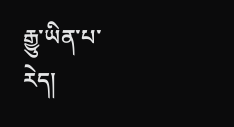རྒྱུ་ཡིན་པ་རེད།